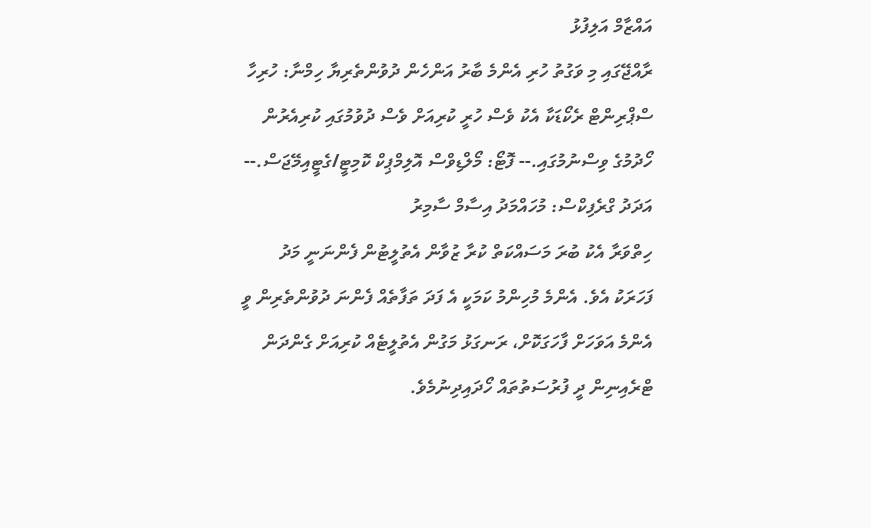އައްޒާމް އަލިފުޅު
ރާއްޖޭގައި މި ވަގުތު ހުރި އެންމެ ބާރު އަންހެން ދުވުންތެރިޔާ ހިމްނާ: ހުރިހާ ސްޕްރިންޓް ރެކޯޑަކާ އެކު ވެސް ހުރީ ކުރިއަށް ވެސް ދުވުމުގައި ކުރިއެރުން ހޯދުމުގެ ވިސްނުމުގައި.-- ފޮޓޯ: މޯލްޑިވްސް އޮލިމްޕިކް ކޮމިޓީ/ގެޓީއިމޭޖަސް.-- އަދަދު ގްރެފިކްސް: މުހައްމަދު އިސާމް ސާމިރު
ހިތްވަރާ އެކު ބުރަ މަސައްކަތް ކުރާ ޒުވާން އެތުލީޓުން ފެންނަނީ މަދު ފަހަރަކު އެވެ. އެންމެ މުހިންމު ކަމަކީ އެ ފަދަ ތަފާތެއް ފެންނަ ދުވުންތެރިން ވީ އެންމެ އަވަހަށް ފާހަގަކޮށް، ރަނގަޅު މަގުން އެތުލީޓެއް ކުރިއަށް ގެންދަން ޓްރެއިނިން ދީ ފުރުސަތުތައް ހޯދައިދިނުމެވެ.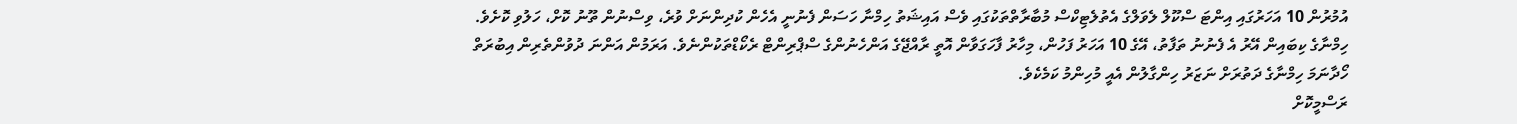އުމުރުން 10 އަހަރުގައި އިންޓަ ސްކޫލް ލެވަލްގެ އެތުލެޓިކްސް މުބާރާތްތަކުގައި ވެސް އައިޝަތު ހިމްނާ ހަސަން ފެނުނީ އެހެން ކުދިންނަށް ވުރެ، ވިސްނުން ތޫނު ކޮށް، ހަލުވި ކޮށެވެ. ހިމްނާގެ ކިބައިން އޭރު އެ ފެނުނު ތަފާތު، އޭގެ 10 އަހަރު ފަހުން، މިހާރު ފާހަގަވާން އޮތީ ރާއްޖޭގެ އަންހެނުންގެ ސްޕްރިންޓް ރެކޯޑްތަކުންނެވެ. އަރަމުން އަންނަ ދުވުންތެރިން އިބުރަތް ހޯދާނަމަ ހިމްނާގެ ދަތުރަށް ނަޒަރު ހިންގާލުން އެއީ މުހިންމު ކަމެކެވެ.
ރަސްމީކޮށް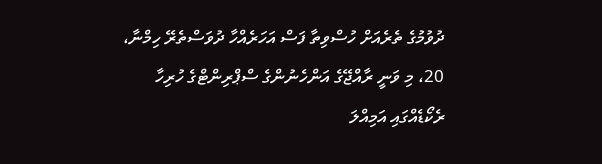ދުވުމުގެ ތެރެއަށް ހުސްވިތާ ފަސް އަހަރެއްހާ ދުވަސްތެރޭ ހިމްނާ، 20، މި ވަނީ ރާއްޖޭގެ އަންހެނުންގެ ސްޕްރިންޓްގެ ހުރިހާ ރެކޯޑެއްގައި އަމިއްލަ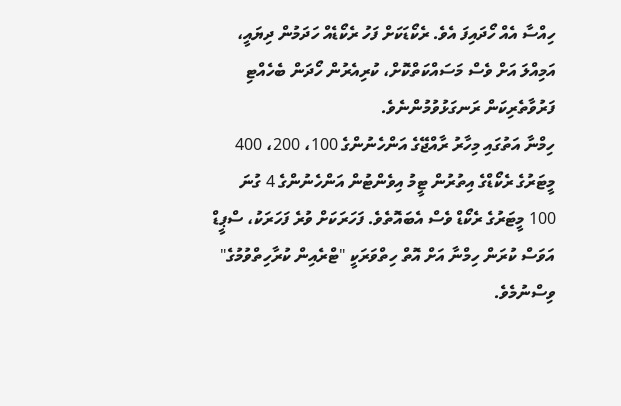ހިއްސާ އެއް ހޯދައިފަ އެވެ. ރެކޯޑަކަށް ފަހު ރެކޯޑެއް ހަދަމުން ދިޔައީ، އަމިއްލަ އަށް ވެސް މަސައްކަތްކޮށް، ކުރިއެރުން ހޯދަން ބެހެއްޓި ފަރުވާތެރިކަން ރަނގަޅުވުމުންނެވެ.
ހިމްނާ އަތުގައި މިހާރު ރާއްޖޭގެ އަންހެނުންގެ 100، 200، 400 މީޓަރުގެ ރެކޯޑްގެ އިތުރުން ޓީމު އިވެންޓުން އަންހެނުންގެ 4 ގުނަ 100 މީޓަރުގެ ރެކޯޑް ވެސް އެބައޮތެވެ. ފަހަރަކަށް ވުރެ ފަހަރަކު، ސްޕީޑް އަވަސް ކުރަން ހިމްނާ އަށް އޮތް ހިތްވަރަކީ "ޓްރެއިން ކުރާހިތްވުމުގެ" ވިސްނުމެވެ.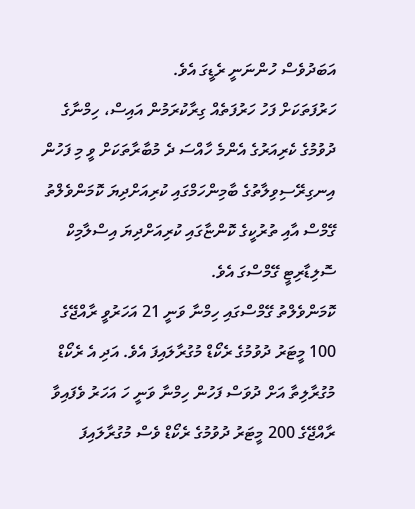އަބަދުވެސް ހުންނަނީ ރެޑީގަ އެވެ.
ހަރުފަތަކަށް ފަހު ހަރުފަތެއް ގިރާކުރަމުން އައިސް، ހިމްނާގެ ދުވުމުގެ ކެރިއަރުގެ އެންމެ ހާއްސަ ދެ މުބާރާތަކަށް ވީ މި ފަހުން އިނގިރޭސިވިލާތުގެ ބާމިންހަމްގައި ކުރިއަށްދިޔަ ކޮމަންވެލްތު ގޭމްސް އާއި ތުރުކީގެ ކޮންޏާގައި ކުރިއަށްދިޔަ އިސްލާމިކް ސޮލިޑާރިޓީ ގޭމްސްގަ އެވެ.
ކޮމަންވެލްތު ގޭމްސްގައި ހިމްނާ ވަނީ 21 އަހަރުވީ ރާއްޖޭގެ 100 މީޓަރު ދުވުމުގެ ރެކޯޑް މުގުރާލައިފަ އެވެ. އަދި އެ ރެކޯޑް މުގުރާލިތާ އަށް ދުވަސް ފަހުން ހިމްނާ ވަނީ ހަ އަހަރު ވެފައިވާ ރާއްޖޭގެ 200 މީޓަރު ދުވުމުގެ ރެކޯޑް ވެސް މުގުރާލައިފަ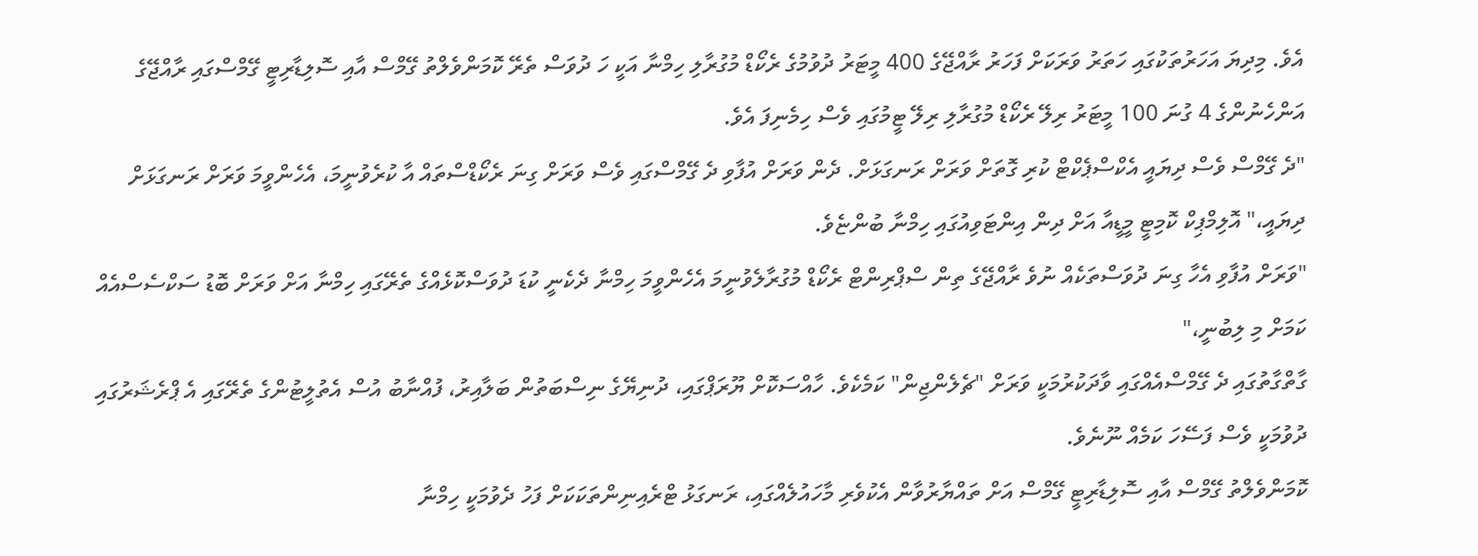އެވެ. މިދިޔަ އަހަރުތަކުގައި ހަތަރު ވަރަކަށް ފަހަރު ރާއްޖޭގެ 400 މީޓަރު ދުވުމުގެ ރެކޯޑް މުގުރާލި ހިމްނާ އަކީ ހަ ދުވަސް ތެރޭ ކޮމަންވެލްތު ގޭމްސް އާއި ސޮލިޑާރިޓީ ގޭމްސްގައި ރާއްޖޭގެ އަންހެނުންގެ 4 ގުނަ 100 މީޓަރު ރިލޭ ރެކޯޑް މުގުރާލި ރިލޭ ޓީމުގައި ވެސް ހިމެނިފަ އެވެ.
"ދެ ގޭމްސް ވެސް ދިޔައީ އެކްސްޕެކްޓް ކުރި ގޮތަށް ވަރަށް ރަނގަޅަށް. ދެން ވަރަށް އުފާވި ދެ ގޭމްސްގައި ވެސް ވަރަށް ގިނަ ރެކޯޑްސްތައް އާ ކުރެވުނީމަ، އެހެންވީމަ ވަރަށް ރަނގަޅަށް ދިޔައީ،" އޮލިމްޕިކް ކޮމިޓީ މީޑީއާ އަށް ދިން އިންޓަވިއުގައި ހިމްނާ ބުންޏެވެ.
"ވަރަށް އުފާވި އެހާ ގިނަ ދުވަސްތަކެއް ނުވެ ރާއްޖޭގެ ތިން ސްޕްރިންޓް ރެކޯޑް މުގުރާލެވުނީމަ އެހެންވީމަ ހިމްނާ ދެކެނީ ކުޑަ ދުވަސްކޮޅެއްގެ ތެރޭގައި ހިމްނާ އަށް ވަރަށް ބޮޑު ސަކްސެސްއެއް ކަމަށް މި ލިބުނީ،"
ގާތްގާތުގައި ދެ ގޭމްސްއެއްގައި ވާދަކުރުމަކީ ވަރަށް "ޗެލެންޖިން" ކަމެކެވެ. ހާއްސަކޮށް ޔޫރަޕްގައި، ދުނިޔޭގެ ނިސްބަތުން ބަލާއިރު، ފުއްނާބު އުސް އެތުލީޓުންގެ ތެރޭގައި އެ ޕްރެޝަރުގައި ދުވުމަކީ ވެސް ފަސޭހަ ކަމެއް ނޫނެވެ.
ކޮމަންވެލްތު ގޭމްސް އާއި ސޮލިޑާރިޓީ ގޭމްސް އަށް ތައްޔާރުވާން އެކުވެރި މާހައުލެއްގައި، ރަނގަޅު ޓްރެއިނިންތަކަކަށް ފަހު ދެވުމަކީ ހިމްނާ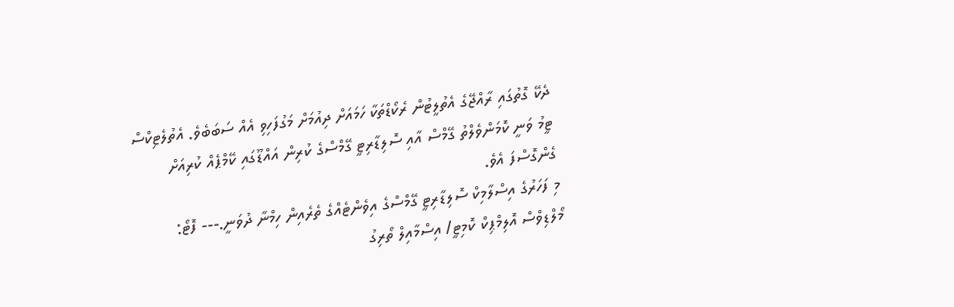ދެކޭ ގޮތުގައި ރާއްޖޭގެ އެތުލީޓުން ރެކޯޑްތަކާ ހަމައަށް ދިއުމަށް މަގުފަހިވި އެއް ސަބަބެވެ. އެތުލެޓިކްސް ޓީމު ވަނީ ކޮމަންވެލްތު ގޭމްސް އާއި ސޮލިޑާރިޓީ ގޭމްސްގެ ކުރިން އައްޑޫގައި ކޭމްޕެއް ކުރިއަށް ގެންގޮސްފަ އެވެ.
މި ފަހަރުގެ އިސްލާމިކް ސޮލިޑާރިޓީ ގޭމްސްގެ އިވެންޓެއްގެ ތެރެއިން ހިމްނާ ދުވަނީ.--- ފޮޓޯ: މޯލްޑިވްސް އޮލިމްޕިކް ކޮމިޓީ/ އިސްމާއިލް ތޯރިގު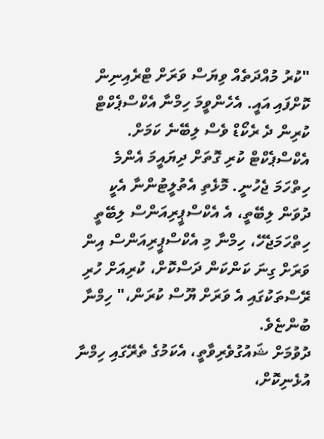"ކުރު މުއްދަތެއް ވިޔަސް ވަރަށް ޓްރެއިނިން ކޮށްފައި އައީ. އެހެންވީމަ ހިމްނާ އެކްސްޕެކްޓް ކުރިން ދެ ރެކޯޑް ވެސް ލިބޭނެ ކަމަށް. އެކްސްޕެކްޓް ކުރި ގޮތަށް ދިޔައީމަ އެންމެ ހިތްހަމަ ޖެހުނީ. މޮޅެތި އެތުލީޓުންނާ އެކީ ދުވަން ލިބޭތީ، އެ އެކްސްޕީރިއަންސް ލިބޭތީ ހިތްހަމަޖެހޭ، ހިމްނާ މި އެކްސްޕީރިއަންސް އިން ވަރަށް ގިނަ ކަންކަން ދަސްކޮށް، ކުރިއަށް ހުރި ރޭސްތަކުގައި އެ ވަރަށް ޔޫސް ކުރަން،" ހިމްނާ ބުންޏެވެ.
ދުވުމަށް ޝައުގުވެރިވާތީ، އެކަމުގެ ތެރޭގައި ހިމްނާ އުޅެނިކޮށް،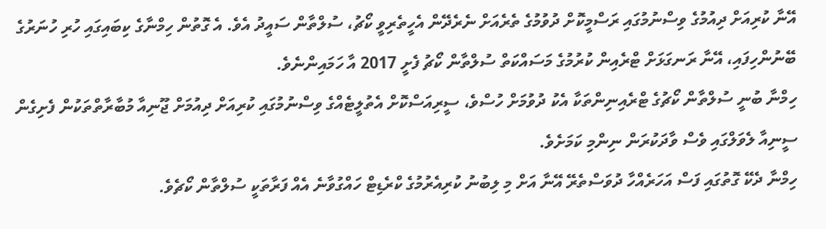އޭނާ ކުރިއަށް ދިއުމުގެ ވިސްނުމުގައި ރަސްމީކޮށް ދުވުމުގެ ތެރެއަށް ނެރެދޭން އެހީތެރިވީ ކޯޗު، ސުލްތާން ސައީދު އެވެ. އެ ގޮތުން ހިމްނާގެ ކިބައިގައި ހުރި ހުނަރުގެ ބޭނުންހިފައި، އޭނާ ރަނގަޅަށް ޓްރެއިން ކުރުމުގެ މަސައްކަތް ސުލްތާން ކޯޗު ފެށީ 2017 އާ ހަމައިންނެވެ.
ހިމްނާ ބުނީ ސުލްތާން ކޯޗުގެ ޓްރެއިނިންތަކާ އެކު ދުވުމަށް ހުސްވެ، ސީރިއަސްކޮށް އެތުލީޓެއްގެ ވިސްނުމުގައި ކުރިއަށް ދިއުމަށް ޖޫނިއާ މުބާރާތްތަކުން ފެށިގެން ސީނިއާ ލެވަލްގައި ވެސް ވާދަކުރަން ނިންމި ކަމަށެވެ.
ހިމްނާ ދެކޭ ގޮތުގައި ފަސް އަހަރެއްހާ ދުވަސްތެރޭ އޭނާ އަށް މި ލިބުނު ކުރިއެރުމުގެ ކްރެޑިޓް ހައްގުވާނެ އެއް ފަރާތަކީ ސުލްތާން ކޯޗެވެ.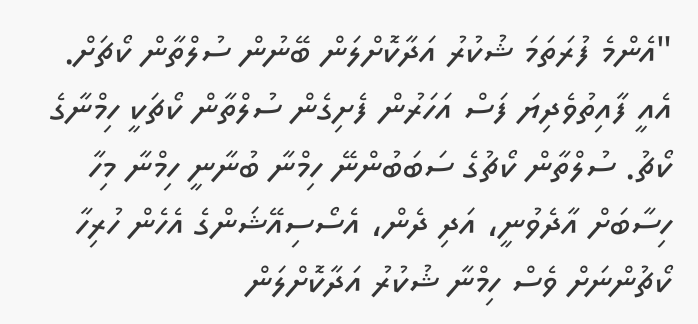"އެންމެ ފުރަތަމަ ޝުކުރު އަދާކޮށްލަން ބޭނުން ސުލްތާން ކޯޗަށް. އެއީ ފާއިތުވެދިޔަ ފަސް އަހަރުން ފެށިގެން ސުލްތާން ކޯޗަކީ ހިމްނާގެ ކޯޗު. ސުލްތާން ކޯޗުގެ ސަބަބުންނޭ ހިމްނާ ބުނާނީ ހިމްނާ މިހާ ހިސާބަށް އާދެވުނީ، އަދި ދެން، އެސޯސިއޭޝަންގެ އެހެން ހުރިހާ ކޯޗުންނަށް ވެސް ހިމްނާ ޝުކުރު އަދާކޮށްލަން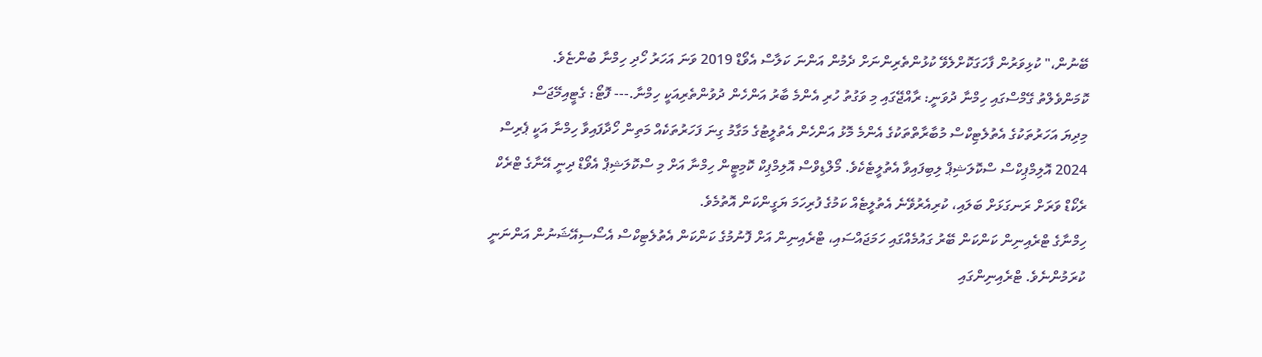ބޭނުން،" ކުޅިވަރުން ފާހަގަކޮށްލެވޭ ކުޅުންތެރިންނަށް ދެމުން އަންނަ ކަލާސް އެވޯޑް 2019 ވަނަ އަހަރު ހޯދި ހިމްނާ ބުންޏެވެ.
ކޮމަންވެލްތު ގޭމްސްގައި ހިމްނާ ދުވަނީ: ރާއްޖޭގައި މި ވަގުތު ހުރި އެންމެ ބާރު އަންހެން ދުވުންތެރިއަކީ ހިމްނާ.--- ފޮޓޯ: ގެޓީއިމޭޖަސް
މިދިޔަ އަހަރުތަކުގެ އެތުލެޓިކްސް މުބާރާތްތަކުގެ އެންމެ މޮޅު އަންހެން އެތުލީޓުގެ މަގާމު ގިނަ ފަހަރުތަކެއް މަތިން ހޯދާފައިވާ ހިމްނާ އަކީ ޕެރިސް 2024 އޮލިމްޕިކްސް ސްކޮލަޝިޕް ލިބިފައިވާ އެތުލީޓެކެވެ. މޯލްޑިވްސް އޮލިމްޕިކް ކޮމިޓީން ހިމްނާ އަށް މި ސްކޮލަޝިޕް އެވޯޑް ދިނީ އޭނާގެ ޓްރެކް ރެކޯޑް ވަރަށް ރަނގަޅަށް ބަލައި، ކުރިއެރުވޭނެ އެތުލީޓެއް ކަމުގެ ފުރިހަމަ ޔަގީންކަން އޮތުމެވެ.
ހިމްނާގެ ޓްރެއިނިން ކަންކަން ބޭރު ގައުމެއްގައި ހަމަޖައްސައި، ޓްރެއިނިން އަށް ފޮނުމުގެ ކަންކަން އެތުލެޓިކްސް އެސޯސިއޭޝަނުން އަންނަނީ ކުރަމުންނެވެ. ޓްރެއިނިންގައި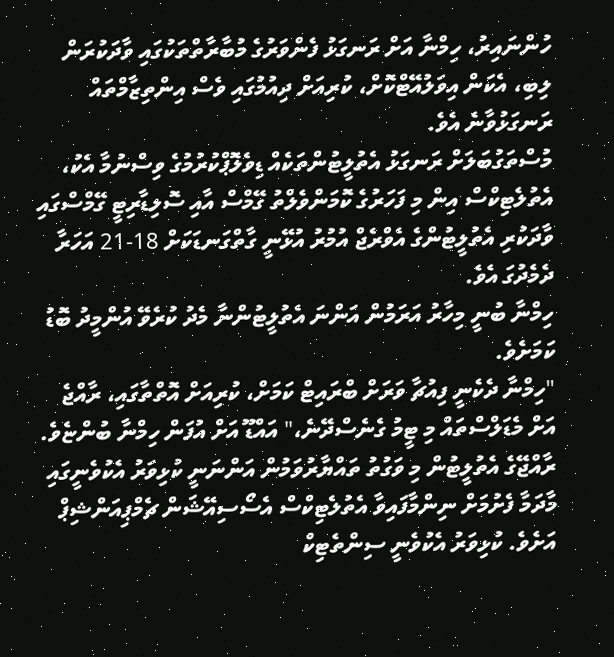ހުންނައިރު، ހިމްނާ އަށް ރަނގަޅު ފެންވަރުގެ މުބާރާތްތަކުގައި ވާދަކުރަން ލިބި، އެކަން އިވަލުއޭޓްކޮށް، ކުރިއަށް ދިއުމުގައި ވެސް އިންތިޒާމްތައް ރަނގަޅުވާނެ އެވެ.
މުސްތަގުބަލަށް ރަނގަޅު އެތުލީޓުންތަކެއް ޑިވެލޮޕްކުރުމުގެ ވިސްނުމާ އެކު، އެތުލެޓިކްސް އިން މި ފަހަރުގެ ކޮމަންވެލްތު ގޭމްސް އާއި ސޮލިޑާރިޓީ ގޭމްސްގައި ވާދަކުރި އެތުލީޓުންގެ އެވްރެޖް އުމުރު އުޅޭނީ ގާތްގަނޑަކަށް 18-21 އަހަރާ ދެމެދުގަ އެވެ.
ހިމްނާ ބުނީ މިހާރު އަރަމުން އަންނަ އެތުލީޓުންނާ މެދު ކުރެވޭ އުންމީދު ބޮޑު ކަމަށެވެ.
"ހިމްނާ ދެކެނީ ފިއުޗާ ވަރަށް ބްރައިޓް ކަމަށް، ކުރިއަށް އޮތްތާގައި، ރާއްޖެ އަށް މެޑަލްސްތައް މި ޓީމު ގެނެސްދޭނެ،" އައްޑޫ އަށް އުފަން ހިމްނާ ބުންޏެވެ.
ރާއްޖޭގެ އެތުލީޓުން މި ވަގުތު ތައްޔާރުވަމުން އަންނަނީ ކުޅިވަރު އެކުވެނީގައި މާދަމާ ފެށުމަށް ނިންމާފައިވާ އެތުލެޓިކްސް އެސޯސިއޭޝަން ޗެމްޕިއަންޝިޕް އަށެވެ. ކުޅިވަރު އެކުވެނީ ސިންތެޓިކް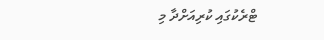ޓްރެކުގައި ކުރިއަށްދާ މި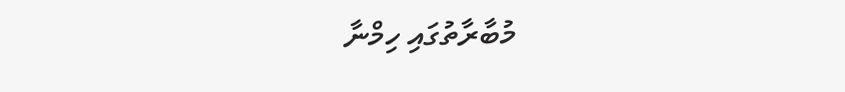މުބާރާތުގައި ހިމްނާ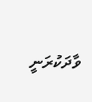ވާދަކުރަނީ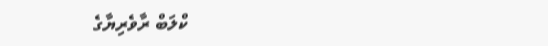ކްލަބް ރާވެރިޔާގެ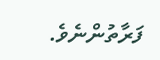ފަރާތުންނެވެ.